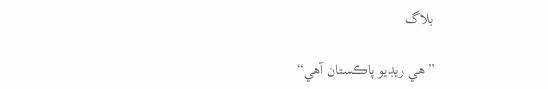بلاگ

”هي ريڊيو پاڪستان آهي“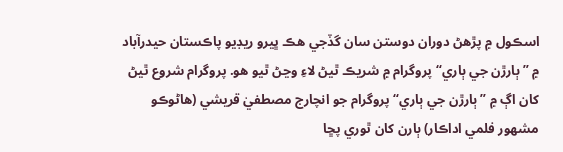اسڪول ۾ پڙهڻ دوران دوستن سان گڏجي هڪ ڀيرو ريڊيو پاڪستان حيدرآباد ۾ ”ٻارڙن جي ٻاري“ پروگرام ۾ شريڪ ٿيڻ لاءِ وڃڻ ٿيو هو. پروگرام شروع ٿيڻ کان اڳ ۾ ”ٻارڙن جي ٻاري“ پروگرام جو انچارج مصطفيٰ قريشي (هاڻوڪو مشهور فلمي اداڪار) ٻارن کان ٿوري پڇا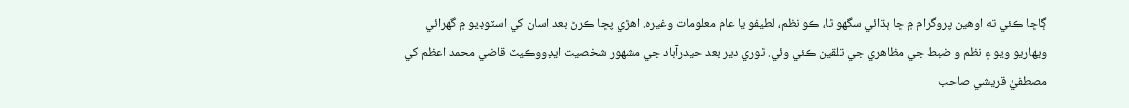ڳاڇا ڪئي ته اوهين پروگرام ۾ ڇا ٻڌائي سگهو ٿا، ڪو نظم، لطيفو يا عام معلومات وغيره. اهڙي پڇا ڪرڻ بعد اسان کي اسٽوڊيو ۾ گهرائي ويهاريو ويو ۽ نظم و ضبط جي مظاهري جي تلقين ڪئي وئي. ٿوري دير بعد حيدرآباد جي مشهور شخصيت ايڊووڪيٽ قاضي محمد اعظم کي مصطفيٰ قريشي صاحب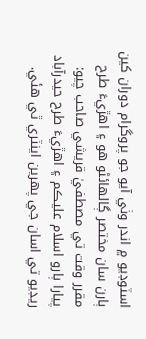اسٽوڊيو ۾ اندر وٺي آيو جو پروگرام دوران کين ٻارن سان مختصر ڳالهائڻو هو ۽ اهڙيءَ طرح مقرر وقت تي مصطفيٰ قريشي صاحب چيو: پيارا ٻارو اسلام عليڪم ۽ اهڙيءَ طرح حيدرآباد ريڊيو تي اسان جي پهرين اينٽري ٿي هئي.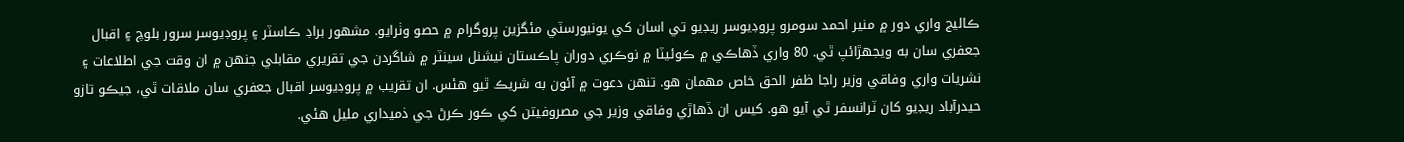ڪاليج واري دور ۾ منير احمد سومرو پروڊيوسر ريڊيو تي اسان کي يونيورسٽي مئگزين پروگرام ۾ حصو وٺرايو. مشهور براڊ ڪاسٽر ۽ پروڊيوسر سرور بلوچ ۽ اقبال جعفري سان به ويجهڙائپ ٿي. 80 واري ڏهاڪي ۾ ڪوئيٽا ۾ نوڪري دوران پاڪستان نيشنل سينٽر ۾ شاگردن جي تقريري مقابلي جنهن ۾ ان وقت جي اطلاعات ۽ نشريات واري وفاقي وزير راجا ظفر الحق خاص مهمان هو. تنهن دعوت ۾ آئون به شريڪ ٿيو هئس. ان تقريب ۾ پروڊيوسر اقبال جعفري سان ملاقات ٿي، جيڪو تازو حيدرآباد ريڊيو کان ٽرانسفر ٿي آيو هو. کيس ان ڏهاڙي وفاقي وزير جي مصروفيتن کي ڪور ڪرڻ جي ذميداري مليل هئي.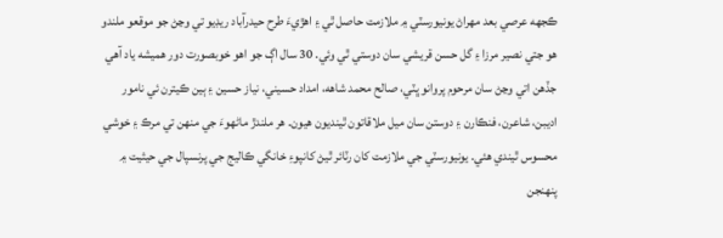ڪجهه عرصي بعد مهراڻ يونيورسٽي ۾ ملازمت حاصل ٿي ۽ اهڙيءَ طرح حيدرآباد ريڊيو تي وڃڻ جو موقعو ملندو هو جتي نصير مرزا ۽ گل حسن قريشي سان دوستي ٿي وئي. 30 سال اڳ جو اهو خوبصورت دور هميشه ياد آهي جڏهن اتي وڃڻ سان مرحوم پروانو ڀٽي، صالح محمد شاهه، امداد حسيني، نياز حسين ۽ ٻين ڪيترن ئي نامور اديبن، شاعرن، فنڪارن ۽ دوستن سان ميل ملاقاتون ٿينديون هيون. هر ملندڙ ماڻهوءَ جي منهن تي مرڪ ۽ خوشي محسوس ٿيندي هئي. يونيورسٽي جي ملازمت کان رٽائر ٿيڻ کانپوءِ خانگي ڪاليج جي پرنسپال جي حيثيت ۾ پنهنجن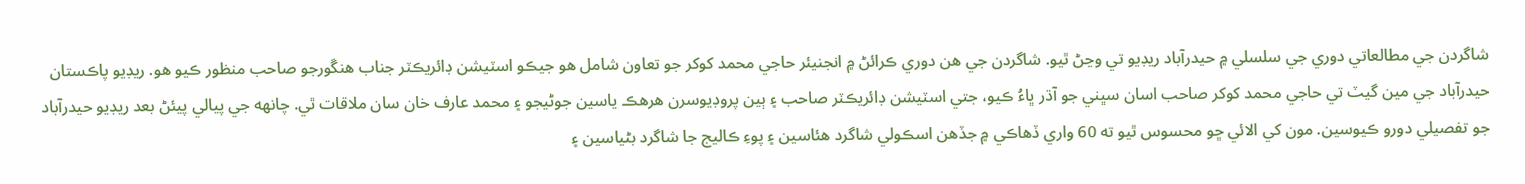شاگردن جي مطالعاتي دوري جي سلسلي ۾ حيدرآباد ريڊيو تي وڃڻ ٿيو. شاگردن جي هن دوري ڪرائڻ ۾ انجنيئر حاجي محمد کوکر جو تعاون شامل هو جيڪو اسٽيشن ڊائريڪٽر جناب هنڱورجو صاحب منظور ڪيو هو. ريڊيو پاڪستان حيدرآباد جي مين گيٽ تي حاجي محمد کوکر صاحب اسان سڀني جو آڌر ڀاءُ ڪيو، جتي اسٽيشن ڊائريڪٽر صاحب ۽ ٻين پروڊيوسرن هرهڪ ياسين جوڻيجو ۽ محمد عارف خان سان ملاقات ٿي. چانهه جي پيالي پيئڻ بعد ريڊيو حيدرآباد جو تفصيلي دورو ڪيوسين. مون کي الائي ڇو محسوس ٿيو ته 60 واري ڏهاڪي ۾ جڏهن اسڪولي شاگرد هئاسين ۽ پوءِ ڪاليج جا شاگرد بڻياسين ۽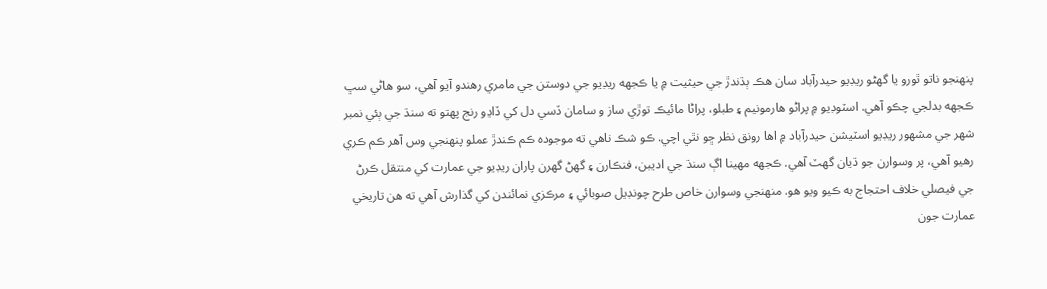پنهنجو ناتو ٿورو يا گهڻو ريڊيو حيدرآباد سان هڪ ٻڌندڙ جي حيثيت ۾ يا ڪجهه ريڊيو جي دوستن جي مامري رهندو آيو آهي، سو هاڻي سڀ ڪجهه بدلجي چڪو آهي. اسٽوڊيو ۾ پراڻو هارمونيم ۽ طبلو، پراڻا مائيڪ توڙي ساز و سامان ڏسي دل کي ڏاڍو رنج پهتو ته سنڌ جي ٻئي نمبر شهر جي مشهور ريڊيو اسٽيشن حيدرآباد ۾ اها رونق نظر ڇو نٿي اچي. ڪو شڪ ناهي ته موجوده ڪم ڪندڙ عملو پنهنجي وس آهر ڪم ڪري رهيو آهي، پر وسوارن جو ڌيان گهٽ آهي. ڪجهه مهينا اڳ سنڌ جي اديبن، فنڪارن ۽ گهڻ گهرن پاران ريڊيو جي عمارت کي منتقل ڪرڻ جي فيصلي خلاف احتجاج به ڪيو ويو هو. منهنجي وسوارن خاص طرح چونڊيل صوبائي ۽ مرڪزي نمائندن کي گذارش آهي ته هن تاريخي عمارت جون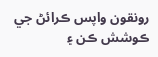رونقون واپس ڪرائڻ جي ڪوشش ڪن ۽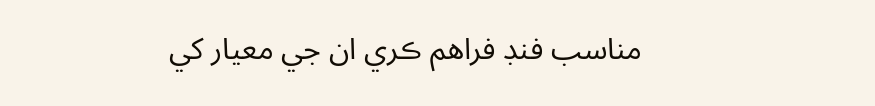مناسب فنڊ فراهم ڪري ان جي معيار کي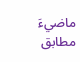ماضيءَ مطابق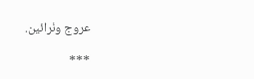عروج وٺرائين.

***